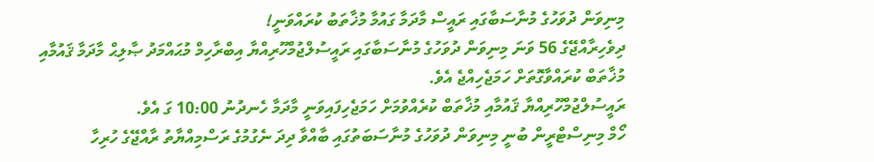މިނިވަން ދުވަހުގެ މުނާސަބާގައި ރައީސް މާދަމާ ގައުމާ މުޚާތަބު ކުރައްވަނީ!
ދިވެހިރާއްޖޭގެ 56 ވަނަ މިނިވަން ދުވަހުގެ މުނާސަބާގައި ރައީސުލްޖުމްހޫރިއްޔާ އިބްރާހިމް މުޙައްމަދު ޞާލިޙް މާދަމާ ޤައުމާއި މުޚާތަބް ކުރައްވާގޮތަށް ހަމަޖެހިއްޖެ އެވެ.
ރައީސުލްޖުމްހޫރިއްޔާ ޤައުމާއި މުޚާތަބް ކުރެއްވުމަށް ހަމަޖެހިފައިވަނީ މާދަމާ ހެނދުނު 10:00 ގަ އެވެ.
ހޯމް މިނިސްޓްރީން ބުނީ މިނިވަން ދުވަހުގެ މުނާސަބަތުގައި ބާއްވާ ދިދަ ނެގުމުގެ ރަސްމިއްޔާތު ރާއްޖޭގެ ހުރިހާ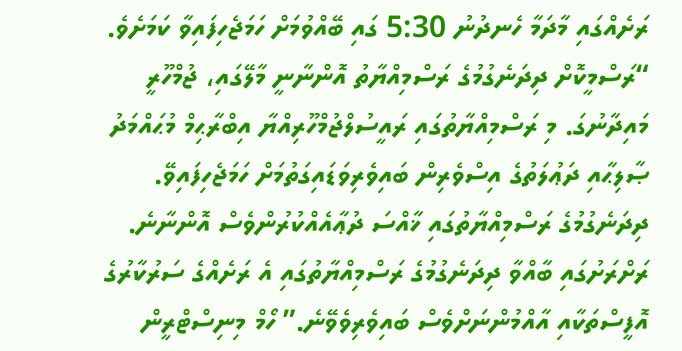ރަށެއްގައި މާދަމާ ހެނދުނު 5:30 ގައި ބޭއްވުމަށް ހަމަޖެހިފައިވާ ކަމަށެވެ.
“ރަސްމީކޮށް ދިދަނެގުމުގެ ރަސްމިއްޔާތު އޮންނާނީ މާލޭގައި، ޖުމްހޫރީ މައިދާނުގަ. މި ރަސްމިއްޔާތުގައި ރައީސުލްޖުމްހޫރިއްޔާ އިބްރާޙިމް މުޙައްމަދު ޞާލިޙާއި ދަޢުލަތުގެ އިސްވެރިން ބައިވެރިވަޑައިގަތުމަށް ހަމަޖެހިފައިވޭ. ދިދަނެގުމުގެ ރަސްމިއްޔާތުގައި ޚާއްސަ ދުޢާއެއްކުރުންވެސް އޮންނާނެ. ރަށްރަށުގައި ބާއްވާ ދިދަނެގުމުގެ ރަސްމިއްޔާތުގައި އެ ރަށެއްގެ ސަރުކާރުގެ އޮފީސްތަކާއި އާއްމުންނަށްވެސް ބައިވެރިވެވޭނެ.” ހޯމް މިނިސްޓްރީން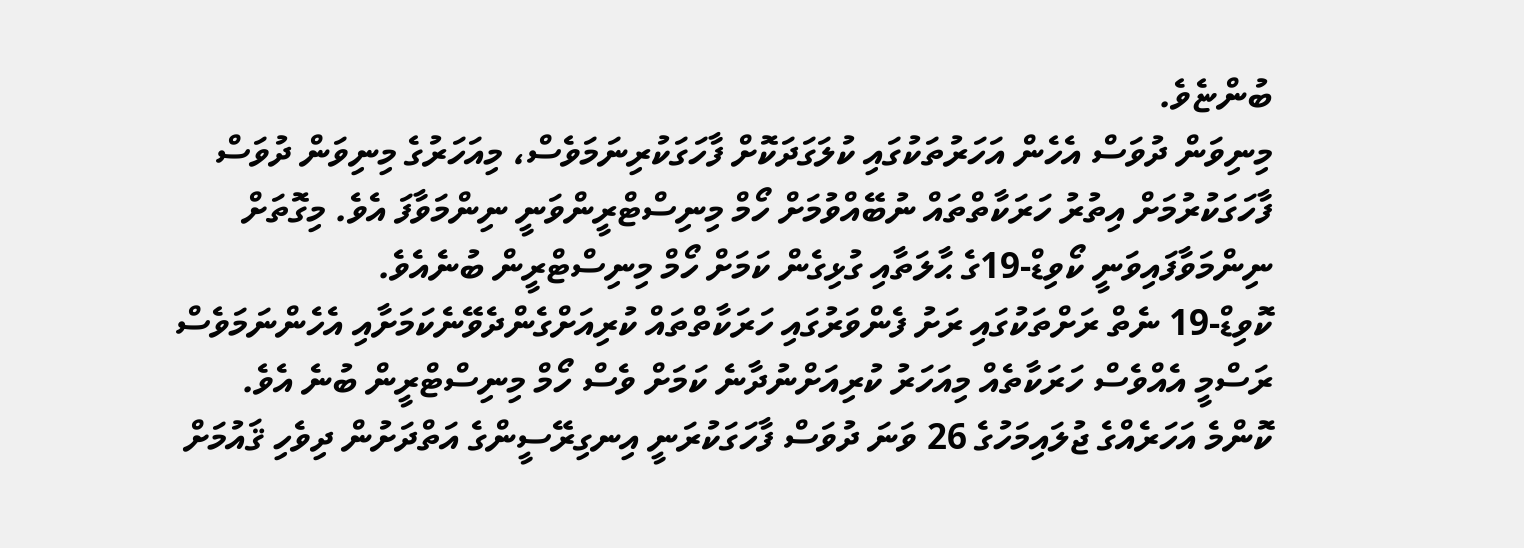ބުންޏެވެ.
މިނިވަން ދުވަސް އެހެން އަހަރުތަކުގައި ކުލަގަދަކޮށް ފާހަގަކުރިނަމަވެސް، މިއަހަރުގެ މިނިވަން ދުވަސް ފާހަގަކުރުމަށް އިތުރު ހަރަކާތްތައް ނުބޭއްވުމަށް ހޯމް މިނިސްޓްރީންވަނީ ނިންމަވާފަ އެވެ. މިގޮތަށް ނިންމަވާފައިވަނީ ކޯވިޑް-19ގެ ޙާލަތާއި ގުޅިގެން ކަމަށް ހޯމް މިނިސްޓްރީން ބުނެއެވެ.
ކޮވިޑް-19 ނެތް ރަށްތަކުގައި ރަށު ފެންވަރުގައި ހަރަކާތްތައް ކުރިއަށްގެންދެވޭނެކަމަށާއި އެހެންނަމަވެސް ރަސްމީ އެއްވެސް ހަރަކާތެއް މިއަހަރު ކުރިއަށްނުދާނެ ކަމަށް ވެސް ހޯމް މިނިސްޓްރީން ބުނެ އެވެ.
ކޮންމެ އަހަރެއްގެ ޖުލައިމަހުގެ 26 ވަނަ ދުވަސް ފާހަގަކުރަނީ އިނގިރޭސީންގެ އަތްދަށުން ދިވެހި ޤައުމަށް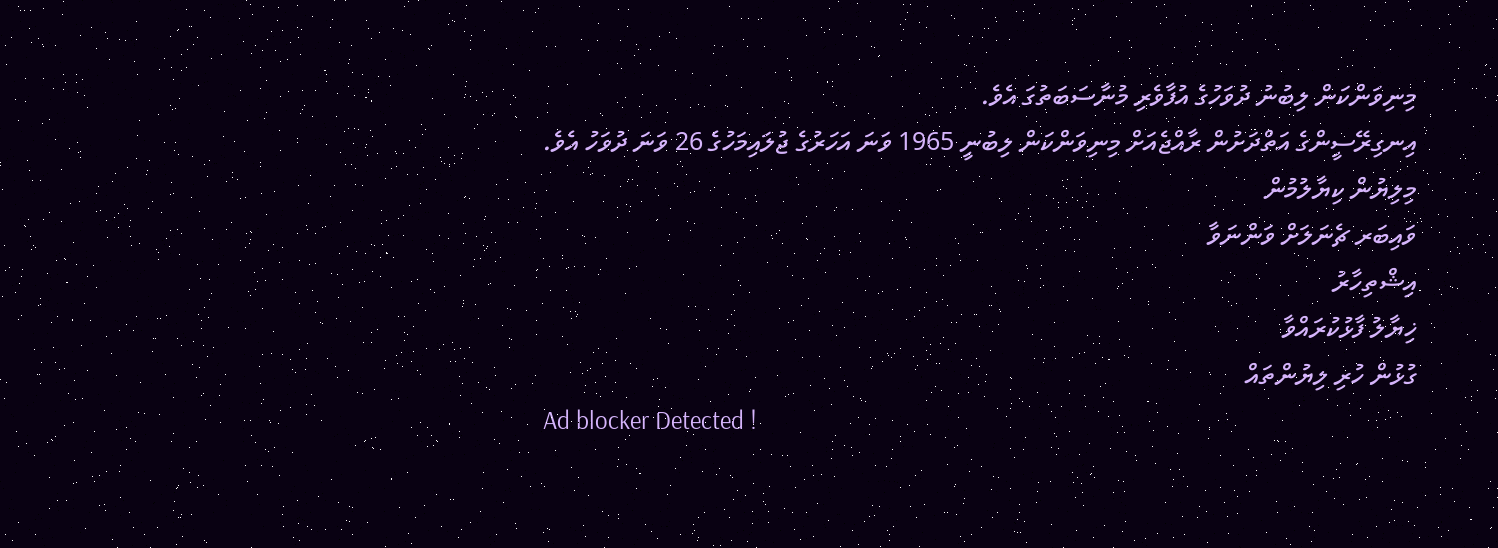މިނިވަންކަން ލިބުނު ދުވަހުގެ އުފާވެރި މުނާސަބަތުގަ އެވެ.
އިނގިރޭސީންގެ އަތްދަށުން ރާއްޖެއަށް މިނިވަންކަން ލިބުނީ 1965 ވަނަ އަހަރުގެ ޖުލައިމަހުގެ 26 ވަނަ ދުވަހު އެވެ.
މިލިޔުން ކިޔާލުމުން
ވައިބަރ ޗެނަލަށް ވަންނަވާ
އިޝްތިހާރު
ޚިޔާލު ފާޅުކުރައްވާ
ގުޅުން ހުރި ލިޔުންތައް
Ad blocker Detected !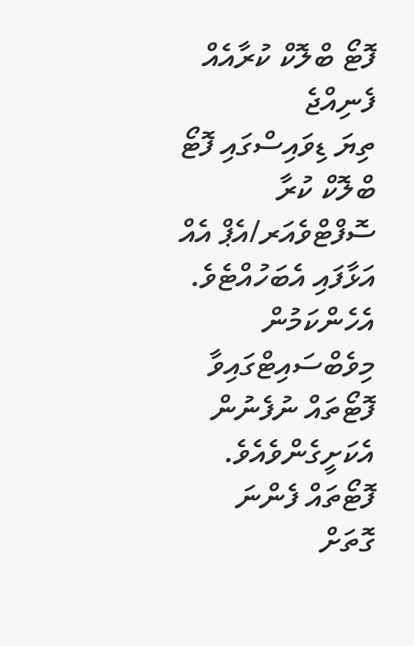ފޮޓޯ ބްލޮކް ކުރާއެއް ފެނިއްޖެ
ތިޔަ ޑިވައިސްގައި ފޮޓޯ ބްލޮކް ކުރާ ސޮފްޓްވެއަރ/އެޕް އެއް އަޅާފައި އެބަހުއްޓެވެ. އެހެންކަމުން މިވެބްސައިޓްގައިވާ ފޮޓޯތައް ނުފެނުން އެކަށީގެންވެއެވެ. ފޮޓޯތައް ފެންނަ ގޮތަށް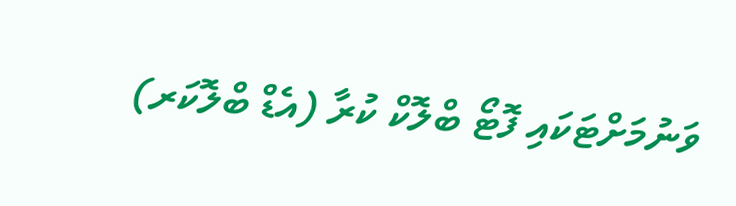ވަނުމަށްޓަކައި ފޮޓޯ ބްލޮކް ކުރާ (އެޑް ބްލޮކަރ)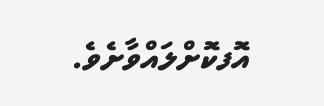އޮފކޮށްލައްވާށެވެ.